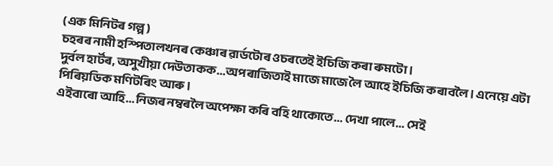(এক মিনিটৰ গল্প)
চহৰৰ নামী হস্পিতালখনৰ কেঞ্চাৰ ৱাৰ্ডটোৰ ওচৰতেই ইচিজি কৰা ৰুমটো।
দুৰ্বল হাৰ্টৰ, অসুখীয়া দেউতাকক...অপৰাজিতাই মাজে মাজে লৈ আহে ইচিজি কৰাবলৈ। এনেয়ে এটা পিৰিয়ডিক মণিটৰিং আৰু।
এইবাৰো আহি...নিজৰ নম্বৰলৈ অপেক্ষা কৰি বহি থাকোতে... দেখা পালে... সেই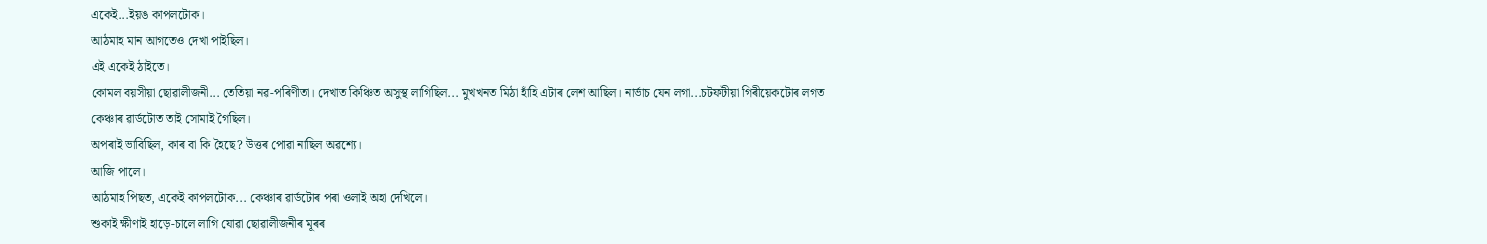একেই...ইয়ঙ কাপলটোক।
আঠমাহ মান আগতেও দেখা পাইছিল।
এই একেই ঠাইতে।
কোমল বয়সীয়া ছোৱালীজনী... তেতিয়া নৱ-পৰিণীতা। দেখাত কিঞ্চিত অসুস্থ লাগিছিল... মুখখনত মিঠা হাঁহি এটাৰ লেশ আছিল। নাৰ্ভাচ যেন লগা...চটফটীয়া গিৰীয়েকটোৰ লগত কেঞ্চাৰ ৱাৰ্ডটোত তাই সোমাই গৈছিল।
অপৰাই ভাবিছিল, কাৰ বা কি হৈছে? উত্তৰ পোৱা নাছিল অৱশ্যে।
আজি পালে।
আঠমাহ পিছত, একেই কাপলটোক... কেঞ্চাৰ ৱাৰ্ডটোৰ পৰা ওলাই অহা দেখিলে।
শুকাই ক্ষীণাই হাড়ে-চালে লাগি যোৱা ছোৱালীজনীৰ মূৰৰ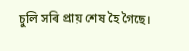চুলি সৰি প্ৰায় শেষ হৈ গৈছে।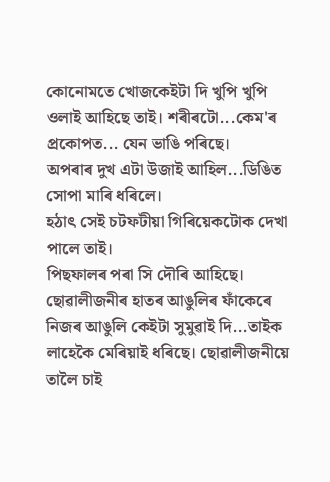কোনোমতে খোজকেইটা দি খুপি খুপি ওলাই আহিছে তাই। শৰীৰটো...কেম'ৰ প্ৰকোপত... যেন ভাঙি পৰিছে।
অপৰাৰ দুখ এটা উজাই আহিল...ডিঙিত সোপা মাৰি ধৰিলে।
হঠাৎ সেই চটফটীয়া গিৰিয়েকটোক দেখা পালে তাই।
পিছফালৰ পৰা সি দৌৰি আহিছে। ছোৱালীজনীৰ হাতৰ আঙুলিৰ ফাঁকেৰে নিজৰ আঙুলি কেইটা সুমুৱাই দি...তাইক লাহেকৈ মেৰিয়াই ধৰিছে। ছোৱালীজনীয়ে তালৈ চাই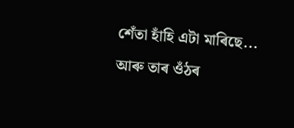শেঁতা হাঁহি এটা মাৰিছে... আৰু তাৰ ওঁঠৰ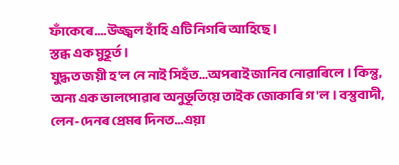ফাঁকেৰে....উজ্জ্বল হাঁহি এটি নিগৰি আহিছে।
স্তব্ধ এক মুহূৰ্ত।
যুদ্ধত জয়ী হ'ল নে নাই সিহঁত...অপৰাই জানিব নোৱাৰিলে। কিন্তু, অন্য এক ভালপোৱাৰ অনুভূতিয়ে তাইক জোকাৰি গ'ল। বস্তুবাদী, লেন-দেনৰ প্ৰেমৰ দিনত...এয়া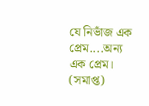যে নিভাঁজ এক প্ৰেম....অন্য এক প্ৰেম।
(সমাপ্ত)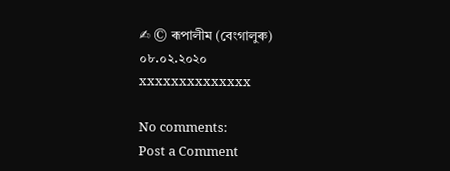✍ © ৰূপালীম (বেংগালুৰু)
০৮.০২.২০২০
xxxxxxxxxxxxxx

No comments:
Post a Comment